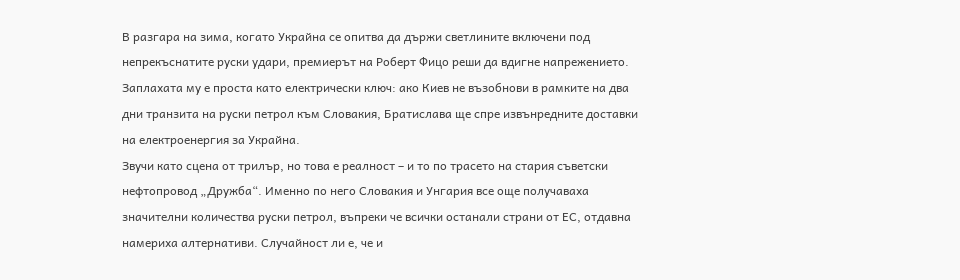В разгара на зима, когато Украйна се опитва да държи светлините включени под непрекъснатите руски удари, премиерът на Роберт Фицо реши да вдигне напрежението. Заплахата му е проста като електрически ключ: ако Киев не възобнови в рамките на два дни транзита на руски петрол към Словакия, Братислава ще спре извънредните доставки на електроенергия за Украйна.
Звучи като сцена от трилър, но това е реалност – и то по трасето на стария съветски нефтопровод „Дружба“. Именно по него Словакия и Унгария все още получаваха значителни количества руски петрол, въпреки че всички останали страни от ЕС, отдавна намериха алтернативи. Случайност ли е, че и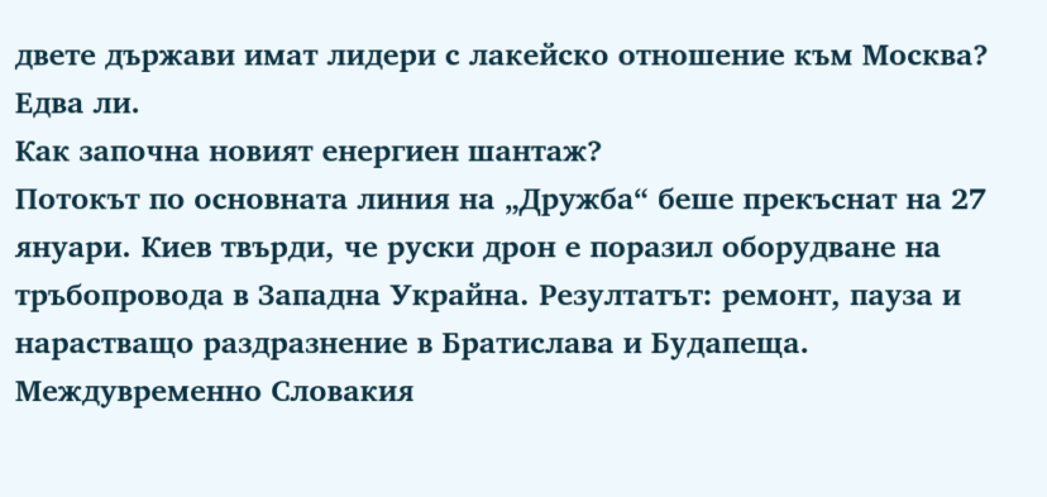двете държави имат лидери с лакейско отношение към Москва? Едва ли.
Как започна новият енергиен шантаж?
Потокът по основната линия на „Дружба“ беше прекъснат на 27 януари. Киев твърди, че руски дрон е поразил оборудване на тръбопровода в Западна Украйна. Резултатът: ремонт, пауза и нарастващо раздразнение в Братислава и Будапеща.
Междувременно Словакия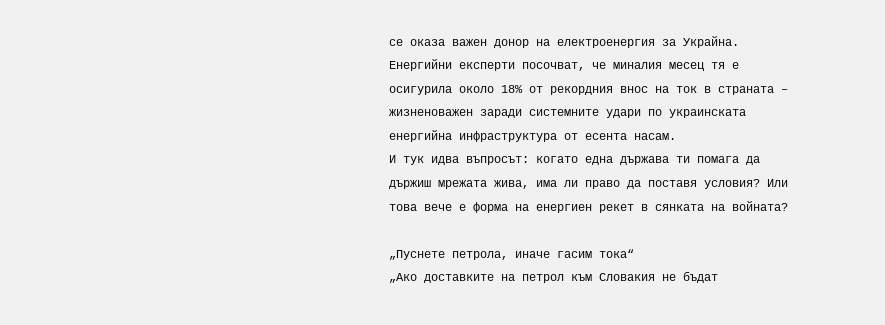се оказа важен донор на електроенергия за Украйна. Енергийни експерти посочват, че миналия месец тя е осигурила около 18% от рекордния внос на ток в страната – жизненоважен заради системните удари по украинската енергийна инфраструктура от есента насам.
И тук идва въпросът: когато една държава ти помага да държиш мрежата жива, има ли право да поставя условия? Или това вече е форма на енергиен рекет в сянката на войната?

„Пуснете петрола, иначе гасим тока“
„Ако доставките на петрол към Словакия не бъдат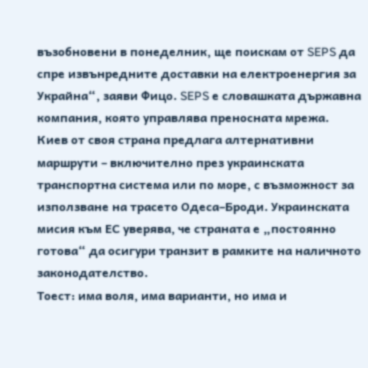възобновени в понеделник, ще поискам от SEPS да спре извънредните доставки на електроенергия за Украйна“, заяви Фицо. SEPS е словашката държавна компания, която управлява преносната мрежа.
Киев от своя страна предлага алтернативни маршрути – включително през украинската транспортна система или по море, с възможност за използване на трасето Одеса–Броди. Украинската мисия към ЕС уверява, че страната е „постоянно готова“ да осигури транзит в рамките на наличното законодателство.
Тоест: има воля, има варианти, но има и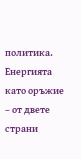политика.
Енергията като оръжие – от двете страни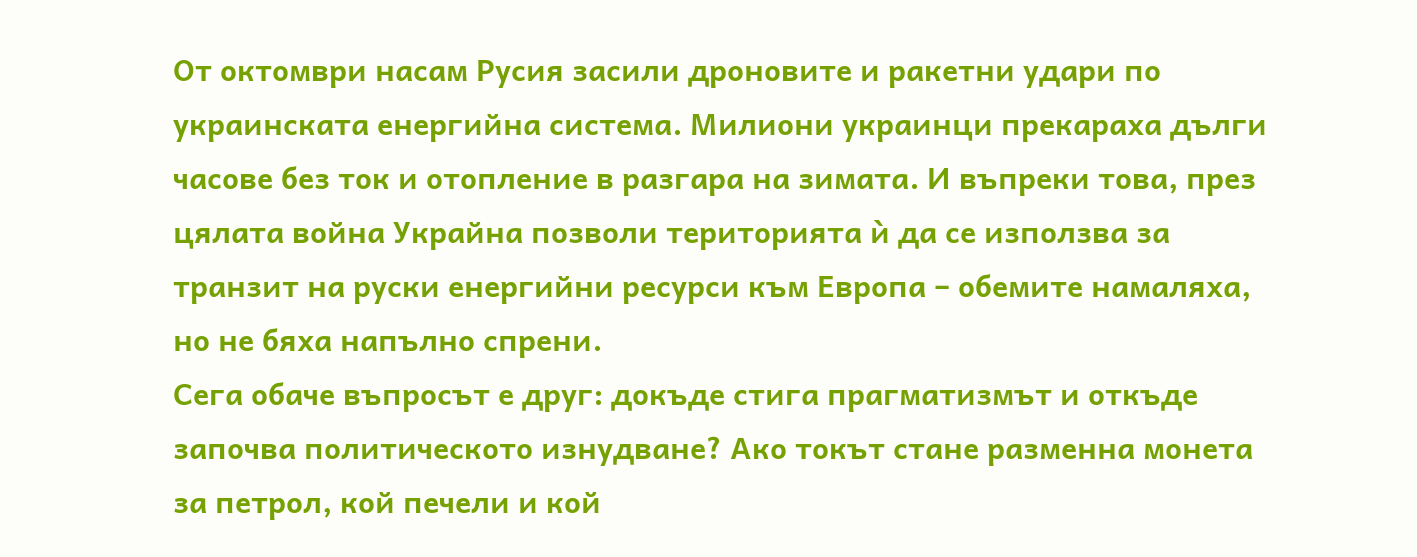От октомври насам Русия засили дроновите и ракетни удари по украинската енергийна система. Милиони украинци прекараха дълги часове без ток и отопление в разгара на зимата. И въпреки това, през цялата война Украйна позволи територията ѝ да се използва за транзит на руски енергийни ресурси към Европа – обемите намаляха, но не бяха напълно спрени.
Сега обаче въпросът е друг: докъде стига прагматизмът и откъде започва политическото изнудване? Ако токът стане разменна монета за петрол, кой печели и кой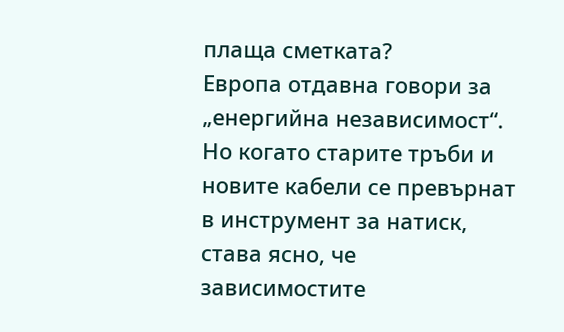плаща сметката?
Европа отдавна говори за „енергийна независимост“. Но когато старите тръби и новите кабели се превърнат в инструмент за натиск, става ясно, че зависимостите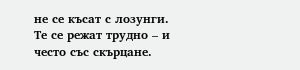не се късат с лозунги. Те се режат трудно – и често със скърцане.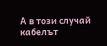А в този случай кабелът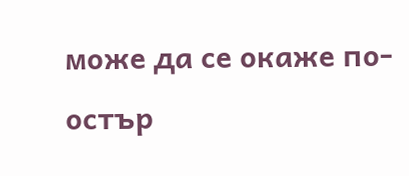може да се окаже по-остър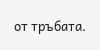от тръбата.